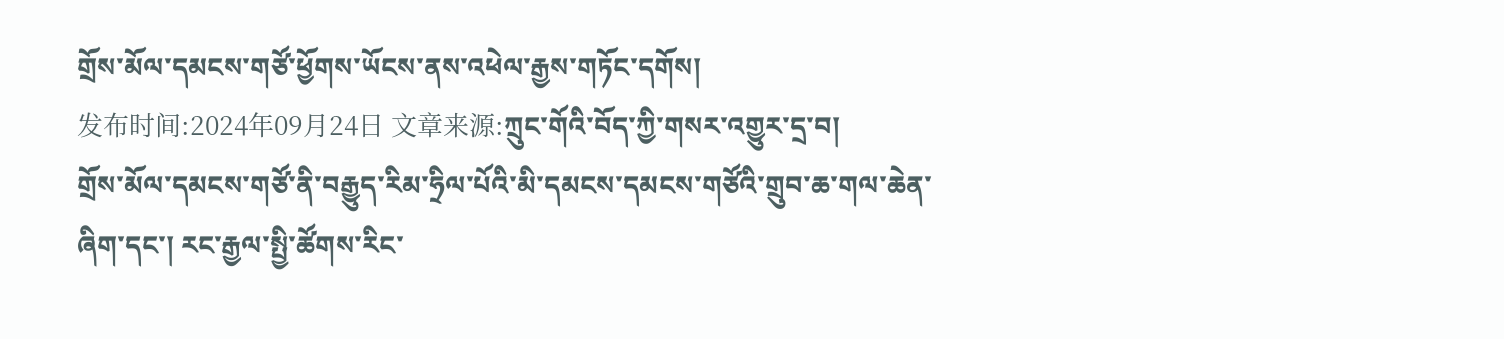གྲོས་མོལ་དམངས་གཙོ་ཕྱོགས་ཡོངས་ནས་འཕེལ་རྒྱས་གཏོང་དགོས།
发布时间:2024年09月24日 文章来源:ཀྲུང་གོའི་བོད་ཀྱི་གསར་འགྱུར་དྲ་བ།
གྲོས་མོལ་དམངས་གཙོ་ནི་བརྒྱུད་རིམ་ཧྲིལ་པོའི་མི་དམངས་དམངས་གཙོའི་གྲུབ་ཆ་གལ་ཆེན་ཞིག་དང་། རང་རྒྱལ་སྤྱི་ཚོགས་རིང་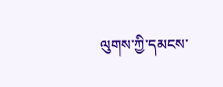ལུགས་ཀྱི་དམངས་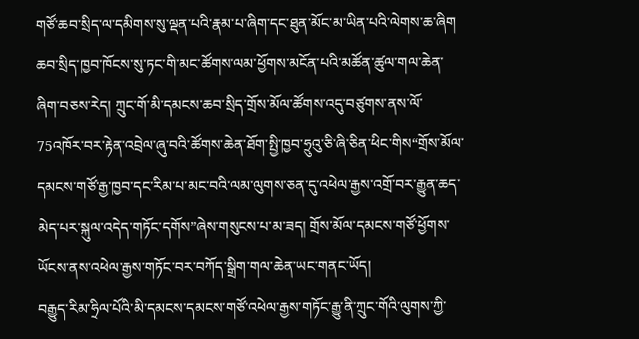གཙོ་ཆབ་སྲིད་ལ་དམིགས་སུ་ལྡན་པའི་རྣམ་པ་ཞིག་དང་ཐུན་མོང་མ་ཡིན་པའི་ལེགས་ཆ་ཞིག ཆབ་སྲིད་ཁྱབ་ཁོངས་སུ་ཏང་གི་མང་ཚོགས་ལམ་ཕྱོགས་མངོན་པའི་མཚོན་ཚུལ་གལ་ཆེན་ཞིག་བཅས་རེད། ཀྲུང་གོ་མི་དམངས་ཆབ་སྲིད་གྲོས་མོལ་ཚོགས་འདུ་བཙུགས་ནས་ལོ་75འཁོར་བར་རྟེན་འབྲེལ་ཞུ་བའི་ཚོགས་ཆེན་ཐོག་སྤྱི་ཁྱབ་ཧྲུའུ་ཅི་ཞི་ཅིན་ཕིང་གིས“གྲོས་མོལ་དམངས་གཙོ་རྒྱ་ཁྱབ་དང་རིམ་པ་མང་བའི་ལམ་ལུགས་ཅན་དུ་འཕེལ་རྒྱས་འགྲོ་བར་རྒྱུན་ཆད་མེད་པར་སྐུལ་འདེད་གཏོང་དགོས”ཞེས་གསུངས་པ་མ་ཟད། གྲོས་མོལ་དམངས་གཙོ་ཕྱོགས་ཡོངས་ནས་འཕེལ་རྒྱས་གཏོང་བར་བཀོད་སྒྲིག་གལ་ཆེན་ཡང་གནང་ཡོད།
བརྒྱུད་རིམ་ཧྲིལ་པོའི་མི་དམངས་དམངས་གཙོ་འཕེལ་རྒྱས་གཏོང་རྒྱུ་ནི་ཀྲུང་གོའི་ལུགས་ཀྱི་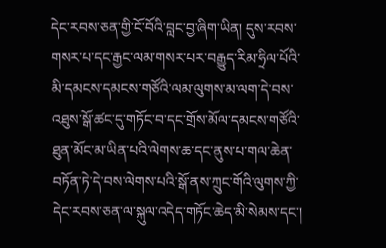དེང་རབས་ཅན་གྱི་ངོ་བོའི་བླང་བྱ་ཞིག་ཡིན། དུས་རབས་གསར་པ་དང་རྒྱང་ལམ་གསར་པར་བརྒྱུད་རིམ་ཧྲིལ་པོའི་མི་དམངས་དམངས་གཙོའི་ལམ་ལུགས་མ་ལག་དེ་བས་འཐུས་སྒོ་ཚང་དུ་གཏོང་བ་དང་གྲོས་མོལ་དམངས་གཙོའི་ཐུན་མོང་མ་ཡིན་པའི་ལེགས་ཆ་དང་ནུས་པ་གལ་ཆེན་བཏོན་ཏེ་དེ་བས་ལེགས་པའི་སྒོ་ནས་ཀྲུང་གོའི་ལུགས་ཀྱི་དེང་རབས་ཅན་ལ་སྐུལ་འདེད་གཏོང་ཆེད་མི་སེམས་དང་།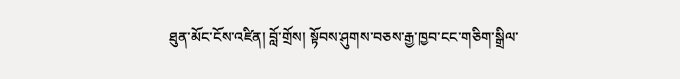ཐུན་མོང་ངོས་འཛིན། བློ་གྲོས། སྟོབས་ཤུགས་བཅས་རྒྱ་ཁྱབ་ངང་གཅིག་སྒྲིལ་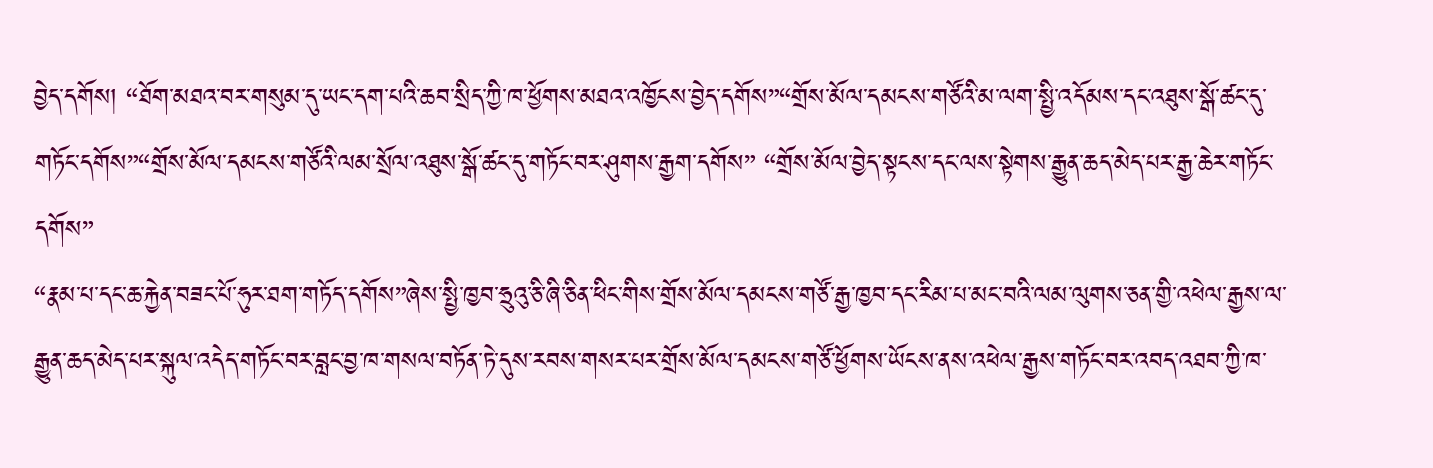བྱེད་དགོས། “ཐོག་མཐའ་བར་གསུམ་དུ་ཡང་དག་པའི་ཆབ་སྲིད་ཀྱི་ཁ་ཕྱོགས་མཐའ་འཁྱོངས་བྱེད་དགོས”“གྲོས་མོལ་དམངས་གཙོའི་མ་ལག་སྤྱི་འདོམས་དང་འཐུས་སྒོ་ཚང་དུ་གཏོང་དགོས”“གྲོས་མོལ་དམངས་གཙོའི་ལམ་སྲོལ་འཐུས་སྒོ་ཚང་དུ་གཏོང་བར་ཤུགས་རྒྱག་དགོས” “གྲོས་མོལ་བྱེད་སྟངས་དང་ལས་སྟེགས་རྒྱུན་ཆད་མེད་པར་རྒྱ་ཆེར་གཏོང་དགོས”
“རྣམ་པ་དང་ཆ་རྐྱེན་བཟང་པོ་ཧུར་ཐག་གཏོད་དགོས”ཞེས་སྤྱི་ཁྱབ་ཧྲུའུ་ཅི་ཞི་ཅིན་ཕིང་གིས་གྲོས་མོལ་དམངས་གཙོ་རྒྱ་ཁྱབ་དང་རིམ་པ་མང་བའི་ལམ་ལུགས་ཅན་གྱི་འཕེལ་རྒྱས་ལ་རྒྱུན་ཆད་མེད་པར་སྐུལ་འདེད་གཏོང་བར་བླང་བྱ་ཁ་གསལ་བཏོན་ཏེ་དུས་རབས་གསར་པར་གྲོས་མོལ་དམངས་གཙོ་ཕྱོགས་ཡོངས་ནས་འཕེལ་རྒྱས་གཏོང་བར་འབད་འཐབ་ཀྱི་ཁ་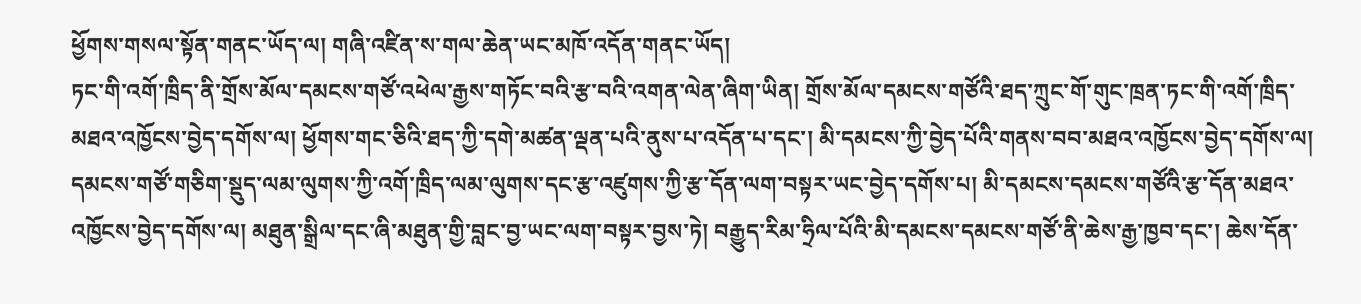ཕྱོགས་གསལ་སྟོན་གནང་ཡོད་ལ། གཞི་འཛིན་ས་གལ་ཆེན་ཡང་མཁོ་འདོན་གནང་ཡོད།
ཏང་གི་འགོ་ཁྲིད་ནི་གྲོས་མོལ་དམངས་གཙོ་འཕེལ་རྒྱས་གཏོང་བའི་རྩ་བའི་འགན་ལེན་ཞིག་ཡིན། གྲོས་མོལ་དམངས་གཙོའི་ཐད་ཀྲུང་གོ་གུང་ཁྲན་ཏང་གི་འགོ་ཁྲིད་མཐའ་འཁྱོངས་བྱེད་དགོས་ལ། ཕྱོགས་གང་ཅིའི་ཐད་ཀྱི་དགེ་མཚན་ལྡན་པའི་ནུས་པ་འདོན་པ་དང་། མི་དམངས་ཀྱི་བྱེད་པོའི་གནས་བབ་མཐའ་འཁྱོངས་བྱེད་དགོས་ལ། དམངས་གཙོ་གཅིག་སྡུད་ལམ་ལུགས་ཀྱི་འགོ་ཁྲིད་ལམ་ལུགས་དང་རྩ་འཛུགས་ཀྱི་རྩ་དོན་ལག་བསྟར་ཡང་བྱེད་དགོས་པ། མི་དམངས་དམངས་གཙོའི་རྩ་དོན་མཐའ་འཁྱོངས་བྱེད་དགོས་ལ། མཐུན་སྒྲིལ་དང་ཞི་མཐུན་གྱི་བླང་བྱ་ཡང་ལག་བསྟར་བྱས་ཏེ། བརྒྱུད་རིམ་ཧྲིལ་པོའི་མི་དམངས་དམངས་གཙོ་ནི་ཆེས་རྒྱ་ཁྱབ་དང་། ཆེས་དོན་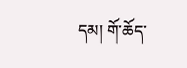དམ། གོ་ཆོད་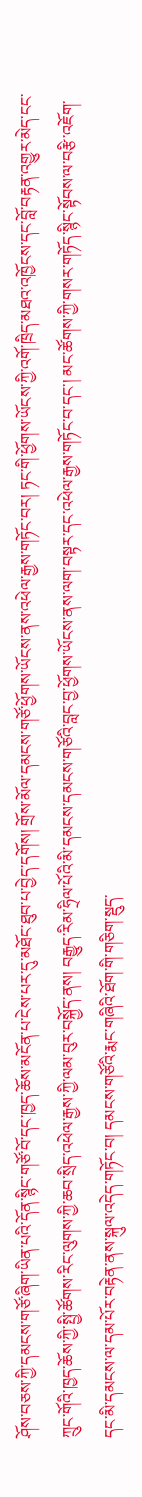ཤོས་བཅས་ཀྱི་དམངས་གཙོ་ཞིག་ཡིན་པའི་དོན་སྙིང་གཙོ་བོ་དང་ཁྱད་ཆོས་མངོན་པ་ངེས་པར་དུ་མཐོང་ཐུབ་པ་བྱེད་དགོས། གྲོས་མོལ་དམངས་གཙོ་ཕྱོགས་ཡོངས་ནས་འཕེལ་རྒྱས་གཏོང་བར། ཏང་གི་ཕྱོགས་ཡོངས་ཀྱི་འགོ་ཁྲིད་མཐའ་འཁྱོངས་དང་བློ་བརྟན་འགྱུར་མེད་ངང་ཀྲུང་གོའི་ཁྱད་ཆོས་ཀྱི་སྤྱི་ཚོགས་རིང་ལུགས་ཀྱི་ཆབ་སྲིད་འཕེལ་རྒྱས་ཀྱི་ལམ་བུར་བསྐྱོད་ནས། བརྒྱུད་རིམ་ཧྲིལ་པོའི་མི་དམངས་དམངས་གཙོའི་བླང་བྱ་ཕྱོགས་ཡོངས་ནས་ལག་བསྟར་དང་འཕེལ་རྒྱས་གཏོང་བ་དང་། མང་ཚོགས་ཀྱི་གསར་གཏོད་སྙིང་སྟོབས་ལ་བརྩི་འཇོག་དང་མི་དམངས་ལ་དམ་པོར་བརྟེན་ནས་སྐུལ་འདེད་གཏོང་བ། དམངས་གཙོའི་རྨང་གཞིའི་ཐོག་གི་གཅིག་སྡུད་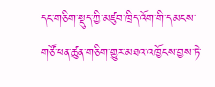དང་གཅིག་སྡུད་ཀྱི་མཛུབ་ཁྲིད་འོག་གི་དམངས་གཙོ་ཕན་ཚུན་གཅིག་གྱུར་མཐའ་འཁྱོངས་བྱས་ཏེ་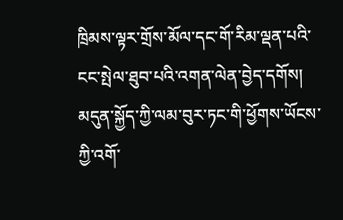ཁྲིམས་ལྟར་གྲོས་མོལ་དང་གོ་རིམ་ལྡན་པའི་ངང་སྤེལ་ཐུབ་པའི་འགན་ལེན་བྱེད་དགོས། མདུན་སྐྱོད་ཀྱི་ལམ་བུར་ཏང་གི་ཕྱོགས་ཡོངས་ཀྱི་འགོ་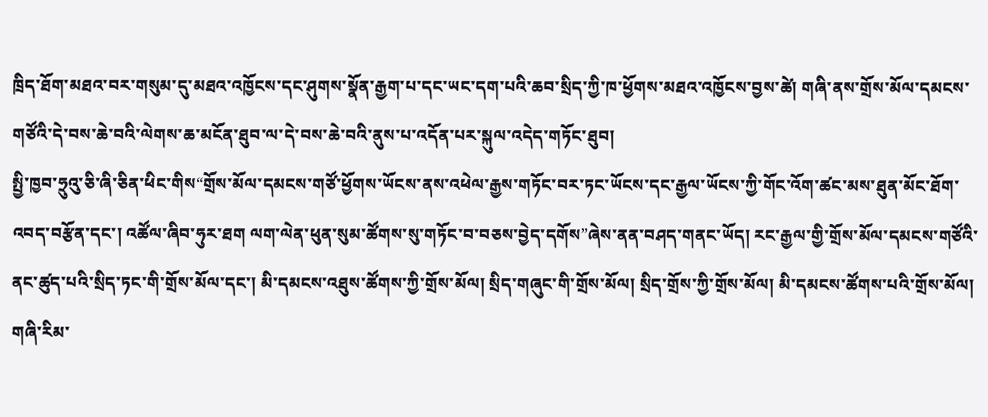ཁྲིད་ཐོག་མཐའ་བར་གསུམ་དུ་མཐའ་འཁྱོངས་དང་ཤུགས་སྣོན་རྒྱག་པ་དང་ཡང་དག་པའི་ཆབ་སྲིད་ཀྱི་ཁ་ཕྱོགས་མཐའ་འཁྱོངས་བྱས་ཚེ། གཞི་ནས་གྲོས་མོལ་དམངས་གཙོའི་དེ་བས་ཆེ་བའི་ལེགས་ཆ་མངོན་ཐུབ་ལ་དེ་བས་ཆེ་བའི་ནུས་པ་འདོན་པར་སྐུལ་འདེད་གཏོང་ཐུབ།
སྤྱི་ཁྱབ་ཧྲུའུ་ཅི་ཞི་ཅིན་ཕིང་གིས“གྲོས་མོལ་དམངས་གཙོ་ཕྱོགས་ཡོངས་ནས་འཕེལ་རྒྱས་གཏོང་བར་ཏང་ཡོངས་དང་རྒྱལ་ཡོངས་ཀྱི་གོང་འོག་ཚང་མས་ཐུན་མོང་ཐོག་འབད་བརྩོན་དང་། འཚོལ་ཞིབ་ཧུར་ཐག ལག་ལེན་ཕུན་སུམ་ཚོགས་སུ་གཏོང་བ་བཅས་བྱེད་དགོས”ཞེས་ནན་བཤད་གནང་ཡོད། རང་རྒྱལ་གྱི་གྲོས་མོལ་དམངས་གཙོའི་ནང་ཚུད་པའི་སྲིད་ཏང་གི་གྲོས་མོལ་དང་། མི་དམངས་འཐུས་ཚོགས་ཀྱི་གྲོས་མོལ། སྲིད་གཞུང་གི་གྲོས་མོལ། སྲིད་གྲོས་ཀྱི་གྲོས་མོལ། མི་དམངས་ཚོགས་པའི་གྲོས་མོལ། གཞི་རིམ་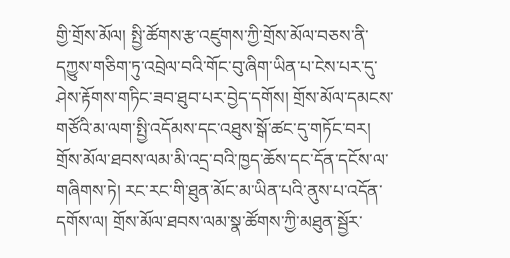གྱི་གྲོས་མོལ། སྤྱི་ཚོགས་རྩ་འཛུགས་ཀྱི་གྲོས་མོལ་བཅས་ནི་དཀྱུས་གཅིག་ཏུ་འབྲེལ་བའི་གོང་བུ་ཞིག་ཡིན་པ་ངེས་པར་དུ་ཤེས་རྟོགས་གཏིང་ཟབ་ཐུབ་པར་བྱེད་དགོས། གྲོས་མོལ་དམངས་གཙོའི་མ་ལག་སྤྱི་འདོམས་དང་འཐུས་སྒོ་ཚང་དུ་གཏོང་བར། གྲོས་མོལ་ཐབས་ལམ་མི་འདྲ་བའི་ཁྱད་ཆོས་དང་དོན་དངོས་ལ་གཞིགས་ཏེ། རང་རང་གི་ཐུན་མོང་མ་ཡིན་པའི་ནུས་པ་འདོན་དགོས་ལ། གྲོས་མོལ་ཐབས་ལམ་སྣ་ཚོགས་ཀྱི་མཐུན་སྦྱོར་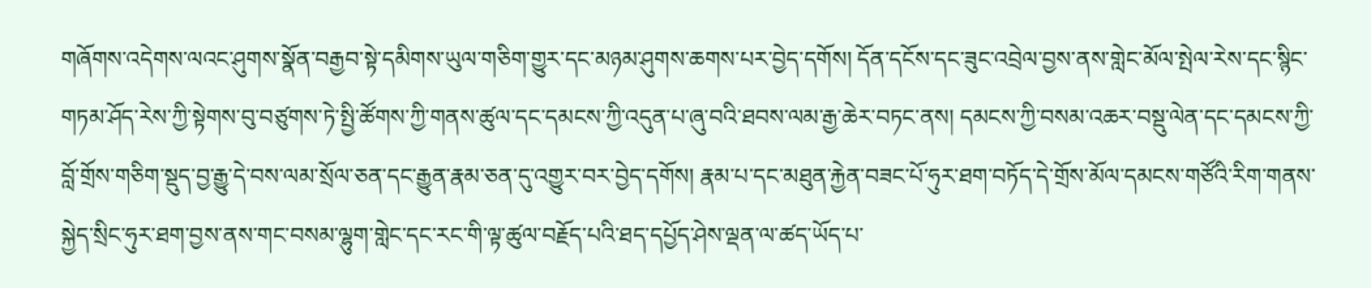གཞོགས་འདེགས་ལའང་ཤུགས་སྣོན་བརྒྱབ་སྟེ་དམིགས་ཡུལ་གཅིག་གྱུར་དང་མཉམ་ཤུགས་ཆགས་པར་བྱེད་དགོས། དོན་དངོས་དང་ཟུང་འབྲེལ་བྱས་ནས་གླེང་མོལ་སྤེལ་རེས་དང་སྙིང་གཏམ་ཤོད་རེས་ཀྱི་སྟེགས་བུ་བཙུགས་ཏེ་སྤྱི་ཚོགས་ཀྱི་གནས་ཚུལ་དང་དམངས་ཀྱི་འདུན་པ་ཞུ་བའི་ཐབས་ལམ་རྒྱ་ཆེར་བཏང་ནས། དམངས་ཀྱི་བསམ་འཆར་བསྡུ་ལེན་དང་དམངས་ཀྱི་བློ་གྲོས་གཅིག་སྡུད་བྱ་རྒྱུ་དེ་བས་ལམ་སྲོལ་ཅན་དང་རྒྱུན་རྣམ་ཅན་དུ་འགྱུར་བར་བྱེད་དགོས། རྣམ་པ་དང་མཐུན་རྐྱེན་བཟང་པོ་ཧུར་ཐག་བཏོད་དེ་གྲོས་མོལ་དམངས་གཙོའི་རིག་གནས་སྐྱེད་སྲིང་ཧུར་ཐག་བྱས་ནས་གང་བསམ་ལྷུག་གླེང་དང་རང་གི་ལྟ་ཚུལ་བརྗོད་པའི་ཐད་དཔྱོད་ཤེས་ལྡན་ལ་ཚད་ཡོད་པ་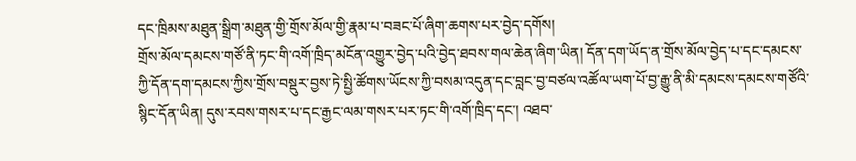དང་ཁྲིམས་མཐུན་སྒྲིག་མཐུན་གྱི་གྲོས་མོལ་གྱི་རྣམ་པ་བཟང་པོ་ཞིག་ཆགས་པར་བྱེད་དགོས།
གྲོས་མོལ་དམངས་གཙོ་ནི་ཏང་གི་འགོ་ཁྲིད་མངོན་འགྱུར་བྱེད་པའི་བྱེད་ཐབས་གལ་ཆེན་ཞིག་ཡིན། དོན་དག་ཡོད་ན་གྲོས་མོལ་བྱེད་པ་དང་དམངས་ཀྱི་དོན་དག་དམངས་ཀྱིས་གྲོས་བསྡུར་བྱས་ཏེ་སྤྱི་ཚོགས་ཡོངས་ཀྱི་བསམ་འདུན་དང་བླང་བྱ་བཙལ་འཚོལ་ཡག་པོ་བྱ་རྒྱུ་ནི་མི་དམངས་དམངས་གཙོའི་སྙིང་དོན་ཡིན། དུས་རབས་གསར་པ་དང་རྒྱང་ལམ་གསར་པར་ཏང་གི་འགོ་ཁྲིད་དང་། འཐབ་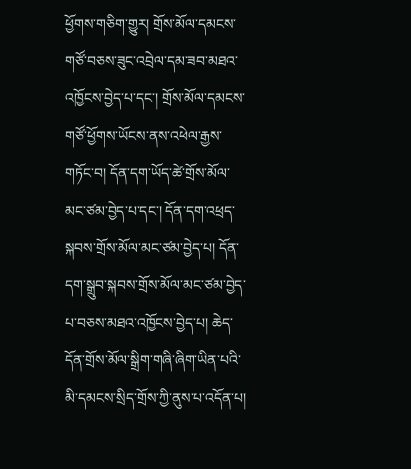ཕྱོགས་གཅིག་གྱུར། གྲོས་མོལ་དམངས་གཙོ་བཅས་ཟུང་འབྲེལ་དམ་ཟབ་མཐའ་འཁྱོངས་བྱེད་པ་དང་། གྲོས་མོལ་དམངས་གཙོ་ཕྱོགས་ཡོངས་ནས་འཕེལ་རྒྱས་གཏོང་བ། དོན་དག་ཡོད་ཚེ་གྲོས་མོལ་མང་ཙམ་བྱེད་པ་དང་། དོན་དག་འཕྲད་སྐབས་གྲོས་མོལ་མང་ཙམ་བྱེད་པ། དོན་དག་སྒྲུབ་སྐབས་གྲོས་མོལ་མང་ཙམ་བྱེད་པ་བཅས་མཐའ་འཁྱོངས་བྱེད་པ། ཆེད་དོན་གྲོས་མོལ་སྒྲིག་གཞི་ཞིག་ཡིན་པའི་མི་དམངས་སྲིད་གྲོས་ཀྱི་ནུས་པ་འདོན་པ།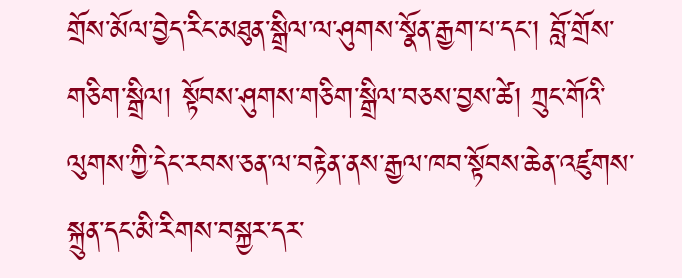གྲོས་མོལ་བྱེད་རིང་མཐུན་སྒྲིལ་ལ་ཤུགས་སྣོན་རྒྱག་པ་དང་། བློ་གྲོས་གཅིག་སྒྲིལ། སྟོབས་ཤུགས་གཅིག་སྒྲིལ་བཅས་བྱས་ཚེ། ཀྲུང་གོའི་ལུགས་ཀྱི་དེང་རབས་ཅན་ལ་བརྟེན་ནས་རྒྱལ་ཁབ་སྟོབས་ཆེན་འཛུགས་སྐྲུན་དང་མི་རིགས་བསྐྱར་དར་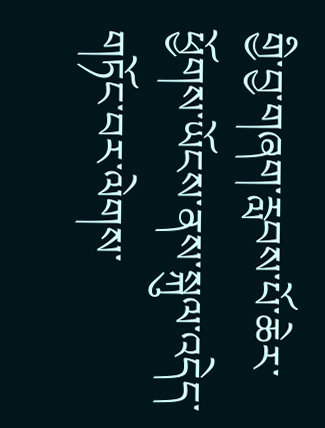གྱི་བྱ་གཞག་རླབས་པོ་ཆེར་ཕྱོགས་ཡོངས་ནས་སྐུལ་འདེད་གཏོང་བར་ལེགས་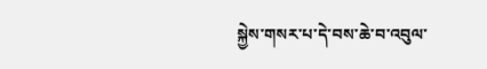སྐྱེས་གསར་པ་དེ་བས་ཆེ་བ་འབུལ་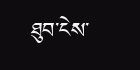ཐུབ་ངེས་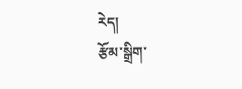རེད།
རྩོམ་སྒྲིག་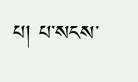པ། པ་སངས་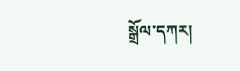སྒྲོལ་དཀར།